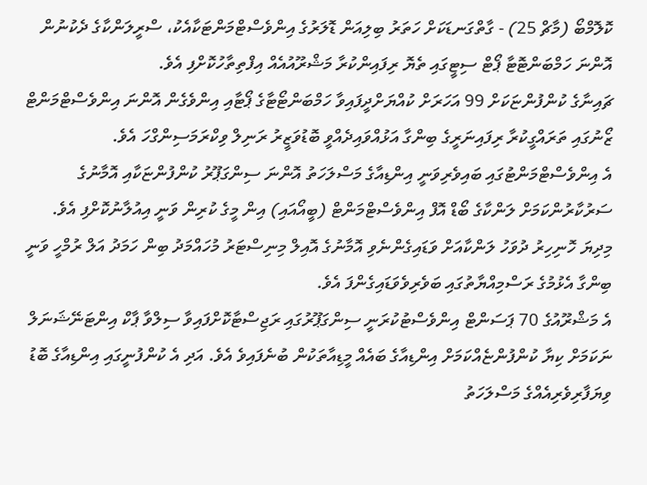ކޮލޮމްބޯ (މާޗް 25) - ގާތްގަނޑަކަށް ހަތަރު ބިލިއަން ޑޮލަރުގެ އިންވެސްޓްމަންޓަކާއެކު، ސްރީލަންކާގެ ދެކުނުން އޮންނަ ހަމްބަންޓޮޓާ ޕޯޓް ސިޓީގައި ތެޔޮ ރިފައިންކުރާ މަޝްރޫއުއެއް އިފްތިތާހުކޮށްފި އެވެ.
ޗައިނާގެ ކުންފުންޏަކަށް 99 އަހަރަށް ކުއްޔަށްދީފައިވާ ހަމްބަންޓޯޓާގެ ޕޯޓާއި އިންވެގެން އޮންނަ އިންވެސްޓްމަންޓް ޒޯނުގައި ތަރައްގީކުރާ ރިފައިނަރީގެ ބިންގާ އަޅުއްވައިދެއްވީ ބޮޑުވަޒީރު ރަނިލް ވިކްރަމަސިންގްހަ އެވެ.
އެ އިންވެސްޓްމަންޓުގައި ބައިވެރިވަނީ އިންޑިއާގެ މަސްލަހަތު އޮންނަ ސިންގަޕޫރު ކުންފުންޏަކާއި އޮމާނުގެ ސަރުކާރުންކަމަށް ލަންކާގެ ބޯޑް އޮފް އިންވެސްޓްމަންޓް (ބީއޯއައި) އިން މީގެ ކުރިން ވަނީ އިއުލާނުކޮށްފި އެވެ. މިދިޔަ ހޮނިހިރު ދުވަހު ލަންކާއަށް ވަޑައިގެންނެވި އޮމާނުގެ އޮއިލް މިނިސްޓަރު މުހައްމަދު ބިން ހަމަދު އަލް ރުމްހީ ވަނީ ބިންގާ އެޅުމުގެ ރަސްމިއްޔާތުގައި ބަވެރިވެވަޑައިގެންފަ އެވެ.
އެ މަޝްރޫއުގެ 70 ޕަސަންޓް އިންވެސްޓުކުރަނީ ސިންގަޕޫރުގައި ރަޖިސްޓާކޮށްފައިވާ ސިލްވާ ޕާކް އިންޓަނޭޝަނަލް ނަކަމަށް ކިޔާ ކުންފުންޏެއްކަމަށް އިންޑިއާގެ ބައެއް މީޑިއާތަކުން ބުނެފައިވެ އެވެ. އަދި އެ ކުންފުނީގައި އިންޑިއާގެ ބޮޑު ވިޔަފާރިވެރިއެއްގެ މަސްލަހަތު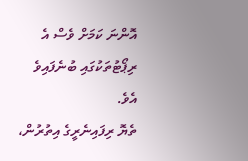އޮންނަ ކަމަށް ވެސް އެ ރިޕޯޓުތަކުގައި ބުނެފައިވެ އެވެ.
ތެޔޮ ރިފައިނެރީގެ އިތުރުން،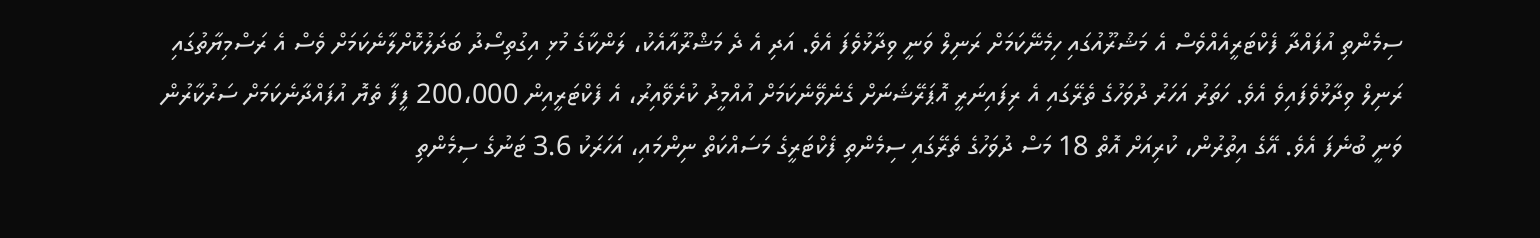ސިމެންތި އުފައްދާ ފެކްޓަރީއެއްވެސް އެ މަޝުރޫއުގައި ހިމެނޭކަމަށް ރަނިލް ވަނީ ވިދާޅުވެފަ އެވެ. އަދި އެ ދެ މަޝްރޫއާއެކު، ލަންކާގެ މުޅި އިގުތިސޯދު ބަދަލުކޮށްލާނެކަމަށް ވެސް އެ ރަސްމިޔާތުގައި ރަނިލް ވިދާޅުވެފައިވެ އެވެ. ހަތަރު އަހަރު ދުވަހުގެ ތެރޭގައި އެ ރިފައިނަރީ އޮޕަރޭޝަނަށް ގެނެވޭނެކަމަށް އުއްމީދު ކުރެވޭއިރު، އެ ފެކްޓަރީއިން 200،000 ފީފާ ތެޔޮ އުފައްދާނެކަމަށް ސަރުކާރުން ވަނީ ބުނެފަ އެވެ. އޭގެ އިތުރުން، ކުރިއަށް އޮތް 18 މަސް ދުވަހުގެ ތެރޭގައި ސިމެންތި ފެކްޓަރީގެ މަސައްކަތް ނިންމައި، އަހަރަކު 3.6 ޓަނުގެ ސިމެންތި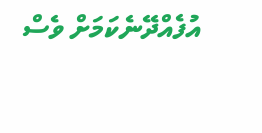އުފެއްދޭނެކަމަށް ވެސް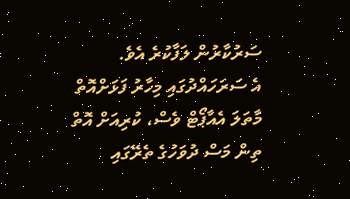ސަރުކާރުން ލަފާކުރެ އެވެ.
އެ ސަރަހައްދުގައި މިހާރު ފަޅަށްއޮތް މާތަލަ އެއާޕޯޓް ވެސް، ކުރިއަށް އޮތް ތިން މަސް ދުވަހުގެ ތެރޭގައި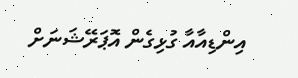އިންޑިއާއާ ގުޅިގެން އޮޕަރޭޝަނަށް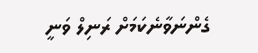ގެންނަވާނެކަމަށް ރަނިލް ވަނީ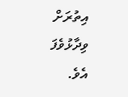އިތުރަށް ވިދާޅުވެފަ އެވެ.